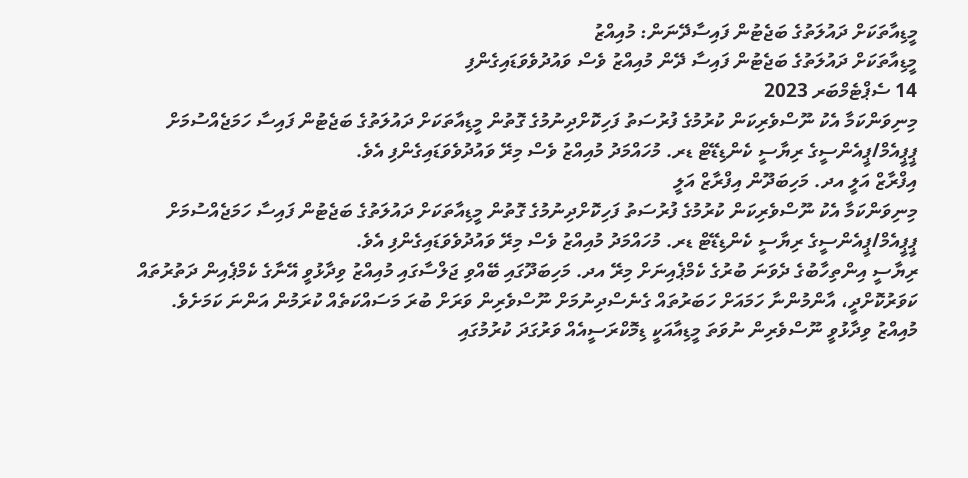މީޑިއާތަކަށް ދައުލަތުގެ ބަޖެޓުން ފައިސާދޭނަން: މުއިއްޒު
މީޑިއާތަކަށް ދައުލަތުގެ ބަޖެޓުން ފައިސާ ދޭން މުއިއްޒު ވެސް ވައުދުވެވަޑައިގެންފި
14 ސެޕްޓެމްބަރ 2023
މިނިވަންކަމާ އެކު ނޫސްވެރިކަން ކުރުމުގެ ފުރުސަތު ފަހިކޮށްދިނުމުގެ ގޮތުން މީޑިއާތަކަށް ދައުލަތުގެ ބަޖެޓުން ފައިސާ ހަމަޖެއްސުމަށް ޕީޕީއެމް/ޕީއެންސީގެ ރިޔާސީ ކެންޑިޑޭޓް ޑރ. މުހައްމަދު މުއިއްޒު ވެސް މިރޭ ވައުދުވެވަޑައިގެންފި އެވެ.
އިފްރާޒް އަލީ އދ. މަހިބަދޫން އިފްރާޒް އަލީ
މިނިވަންކަމާ އެކު ނޫސްވެރިކަން ކުރުމުގެ ފުރުސަތު ފަހިކޮށްދިނުމުގެ ގޮތުން މީޑިއާތަކަށް ދައުލަތުގެ ބަޖެޓުން ފައިސާ ހަމަޖެއްސުމަށް ޕީޕީއެމް/ޕީއެންސީގެ ރިޔާސީ ކެންޑިޑޭޓް ޑރ. މުހައްމަދު މުއިއްޒު ވެސް މިރޭ ވައުދުވެވަޑައިގެންފި އެވެ.
ރިޔާސީ އިންތިހާބުގެ ދެވަނަ ބުރުގެ ކެމްޕެއިނަށް މިރޭ އދ. މަހިބަދޫގައި ބޭއްވި ޖަލްސާގައި މުއިއްޒު ވިދާޅުވީ އޭނާގެ ކެމްޕެއިން ދަތުރުތައް ކަވަރުކޮށްދީ، އާންމުންނާ ހަމައަށް ހަބަރުތައް ގެނެސްދިނުމަށް ނޫސްވެރިން ވަރަށް ބުރަ މަސައްކަތެއް ކުރަމުން އަންނަ ކަމަށެވެ.
މުއިއްޒު ވިދާޅުވީ ނޫސްވެރިން ނުވަތަ މީޑިއާއަކީ ޑިމޮކްރަސީއެއް ވަރުގަދަ ކުރުމުގައި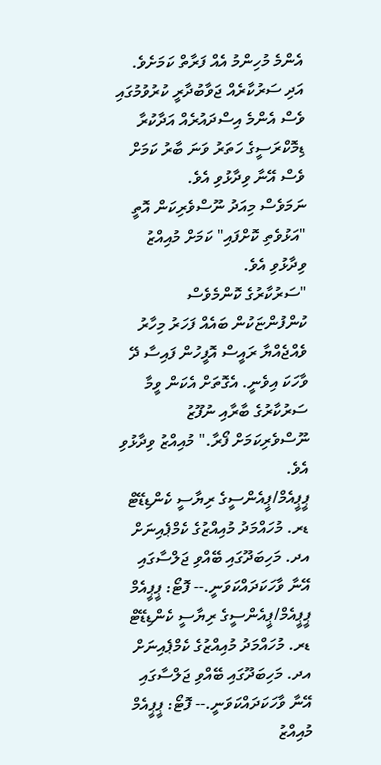އެންމެ މުހިންމު އެއް ފަރާތް ކަމަށެވެ. އަދި ސަރުކާރެއް ޖަވާބުދާރީ ކުރުވުމުގައި ވެސް އެންމެ އިސްދައުރެއް އަދާކުރާ ޑިމޮކްރަސީގެ ހަތަރު ވަނަ ބާރު ކަމަށް ވެސް އޭނާ ވިދާޅުވި އެވެ.
ނަމަވެސް މިއަދު ނޫސްވެރިކަން އޮތީ "އަޅުވެތި ކޮށްފައި" ކަމަށް މުއިއްޒު ވިދާޅުވި އެވެ.
"ސަރުކާރުގެ ކޮންމެވެސް ކުންފުންޏަކުން ބައެއް ފަހަރު މިހާރު ވެއްޖެއްޔާ ރައީސް އޮފީހުން ފައިސާ ދޭ ވާހަކަ އިވެނީ. އެގޮތަށް އެކަން ވީމާ ސަރުކާރުގެ ބާރާއި ނުފޫޒު ނޫސްވެރިކަމަށް ފޯރާ." މުއިއްޒު ވިދާޅުވި އެވެ.
ޕީޕީއެމް/ޕީއެންސީގެ ރިޔާސީ ކެންޑިޑޭޓް ޑރ. މުހައްމަދު މުއިއްޒުގެ ކެމްޕެއިނަށް އދ. މަހިބަދޫގައި ބޭއްވި ޖަލްސާގައި އޭނާ ވާހަކަދައްކަވަނީ.-- ފޮޓޯ: ޕީޕީއެމް
ޕީޕީއެމް/ޕީއެންސީގެ ރިޔާސީ ކެންޑިޑޭޓް ޑރ. މުހައްމަދު މުއިއްޒުގެ ކެމްޕެއިނަށް އދ. މަހިބަދޫގައި ބޭއްވި ޖަލްސާގައި އޭނާ ވާހަކަދައްކަވަނީ.-- ފޮޓޯ: ޕީޕީއެމް
މުއިއްޒު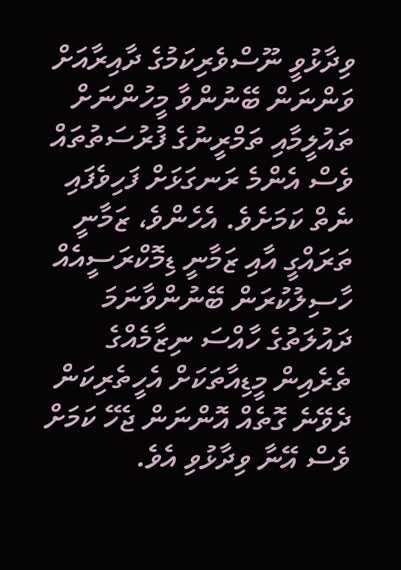ވިދާޅުވީ ނޫސްވެރިކަމުގެ ދާއިރާއަށް ވަންނަން ބޭނުންވާ މީހުންނަށް ތައުލީމާއި ތަމްރީނުގެ ފުރުސަތުތައް ވެސް އެންމެ ރަނގަޅަށް ފަހިވެފައި ނެތް ކަމަށެވެ. އެހެންވެ، ޒަމާނީ ތަރައްގީ އާއި ޒަމާނީ ޑިމޮކްރަސީއެއް ހާސިލުކުރަން ބޭނުންވާނަމަ ދައުލަތުގެ ހާއްސަ ނިޒާމެއްގެ ތެރެއިން މީޑިއާތަކަށް އެހީތެރިކަން ދެވޭނެ ގޮތެއް އޮންނަން ޖެހޭ ކަމަށް ވެސް އޭނާ ވިދާޅުވި އެވެ.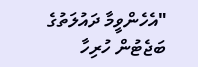"އެހެންވީމާ ދައުލަތުގެ ބަޖެޓުން ހުރިހާ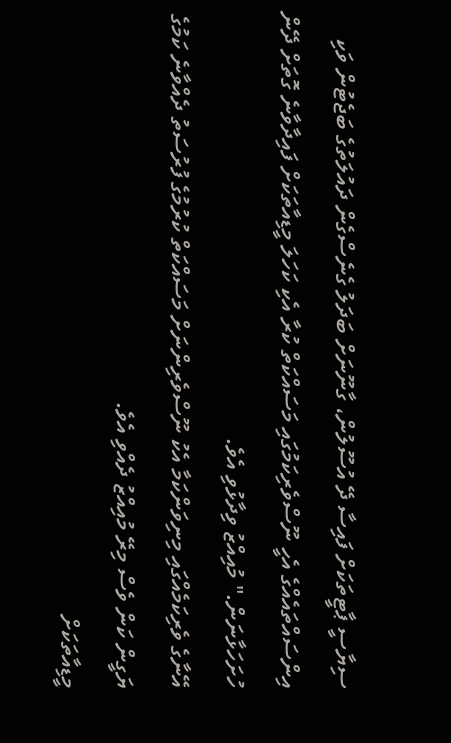ސިޔާސީ ޕާޓީތަކަށް ފައިސާ ދޭ އުސޫލުން، ގާނޫނަށް ބަދަލު ގެނެސްގެން ދައުލަތުގެ ބަޖެޓުން ވަކި އިންސައްތައެއްގެ އެހީ ނޫސްވެރިކަމުގައި މަސައްކަތް ކުރާ އެކި ކަހަލަ މީޑިއާތަކަށް ފައިދާވާނެ ގޮތަށް ދޭން ހުށަހަޅާނަން." މުއިއްޒު ވިދާޅުވި އެވެ.
އޭނާގެ ވެރިކަމެއްގައި މިނިވަންކަމާ އެކު ނޫސްވެރިންނަށް މަސައްކަތް ކުރުމުގެ ފުރުސަތު ދެއްވާނެ ކަމުގެ ޔަގީން ކަން ވެސް މިރޭ މުއިއްޒު ދެއްވި އެވެ.
މީޑިއާތަކަށް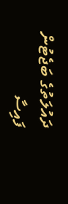ދައުލަތުގެ ބަޖެޓުން ފައިސާ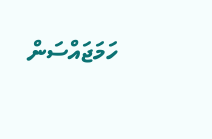ހަމަޖައްސަން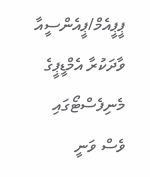ޕީޕީއެމް/ޕީއެންސީއާ ވާދަކުރާ އެމްޑީޕީގެ މެނިފެސްޓޯގައި ވެސް ވަނީ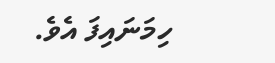ހިމަނައިފަ އެވެ.